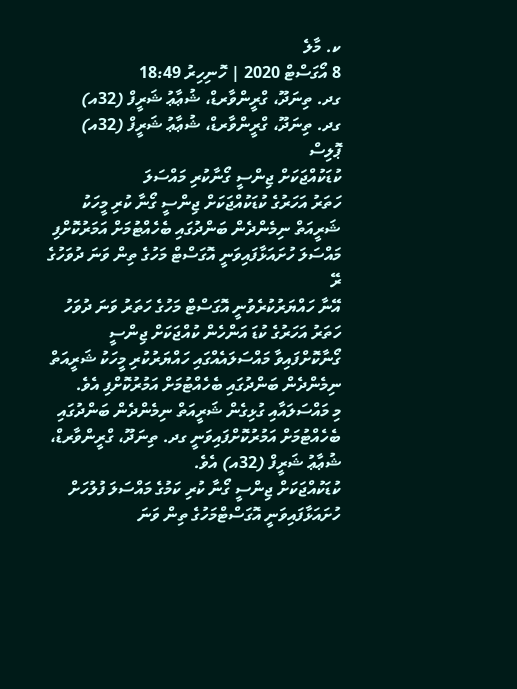ކ. މާލެ
8 އޯގަސްޓް 2020 | ހޮނިހިރު 18:49
ގދ. ތިނަދޫ، ގްރީންވާރޑް، ޝުޢާޢު ޝަރީފް (32އ)
ގދ. ތިނަދޫ، ގްރީންވާރޑް، ޝުޢާޢު ޝަރީފް (32އ)
ޕޮލިސް
ކުޑަކުއްޖަކަށް ޖިންސީ ގޯނާކުރި މައްސަލަ
ހަތަރު އަހަރުގެ ކުޑަކުއްޖަކަށް ޖިންސީ ގޯނާ ކުރި މީހަކު ޝަރީއަތް ނިމެންދެން ބަންދުގައި ބެހެއްޓުމަށް އަމަރުކޮށްފި
މައްސަލަ ހުށައަޅާފައިވަނީ އޮގަސްޓް މަހުގެ ތިން ވަނަ ދުވަހުގެ ރޭ
އޭނާ ހައްޔަރުކުރެވުނީ އޮގަސްޓް މަހުގެ ހަތަރު ވަނަ ދުވަހު
ހަތަރު އަހަރުގެ ކުޑަ އަންހެން ކުއްޖަކަށް ޖިންސީ ގޯނާކޮށްފައިވާ މައްސަލައެއްގައި ހައްޔަރުކުރި މީހަކު ޝަރީއަތް ނިމެންދެން ބަންދުގައި ބެހެއްޓުމަށް އަމުރުކޮށްފި އެވެ.
މި މައްސަލައާއި ގުޅިގެން ޝަރީއަތް ނިމެންދެން ބަންދުގައި ބެހެއްޓުމަށް އަމުރުކޮށްފައިވަނީ ގދ. ތިނަދޫ، ގްރީންވާރޑް، ޝުޢާޢު ޝަރީފް (32އ) އެވެ.
ކުޑަކުއްޖަކަށް ޖިންސީ ގޯނާ ކުރި ކަމުގެ މައްސަލަ ފުލުހަށް ހުށައަޅާފައިވަނީ އޮގަސްޓްމަހުގެ ތިން ވަނަ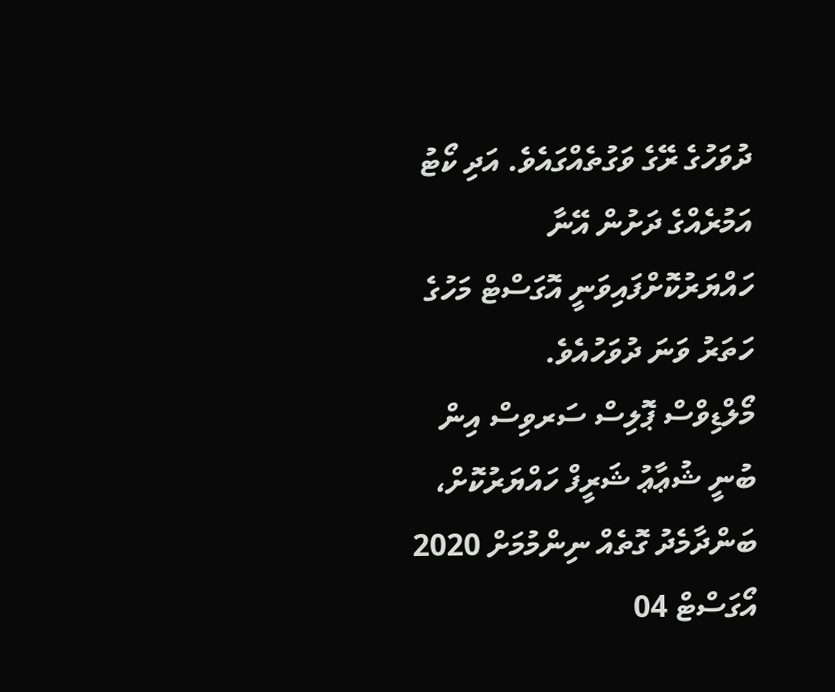ދުވަހުގެ ރޭގެ ވަގުތެއްގައެވެ. އަދި ކޯޓު އަމުރެއްގެ ދަށުން އޭނާ ހައްޔަރުކޮށްފައިވަނީ އޮގަސްޓް މަހުގެ ހަތަރު ވަނަ ދުވަހުއެވެ.
މޯލްޑިވްސް ޕޮލިސް ސަރވިސް އިން ބުނީ ޝުޢާޢު ޝަރީފް ހައްޔަރުކޮށް، ބަންދާމެދު ގޮތެއް ނިންމުމަށް 2020 އޯގަސްޓް 04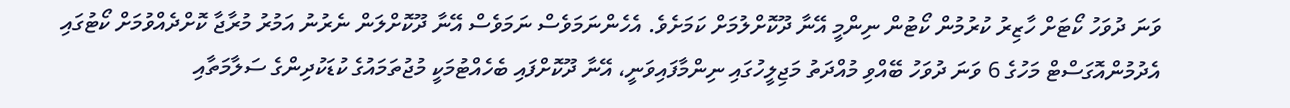ވަނަ ދުވަހު ކޯޓަށް ހާޒިރު ކުރުމުން ކޯޓުން ނިންމީ އޭނާ ދޫކޮށްލުމަށް ކަމަށެވެ. އެހެންނަމަވެސް ނަމަވެސް އޭނާ ދޫކޮށްލަން ނެރުނު އަމުރު މުރާޖާ ކޮށްދެއްވުމަށް ކޯޓުގައި އެދުމުންއޮގަސްޓް މަހުގެ 6 ވަނަ ދުވަހު ބޭއްވި މުއްދަތު މަޖިލީހުގައި ނިންމާފައިވަނީ، އޭނާ ދޫކޮށްފައި ބެހެއްޓުމަކީ މުޖުތަމައުގެ ކުޑަކުދިންގެ ސަލާމަތާއި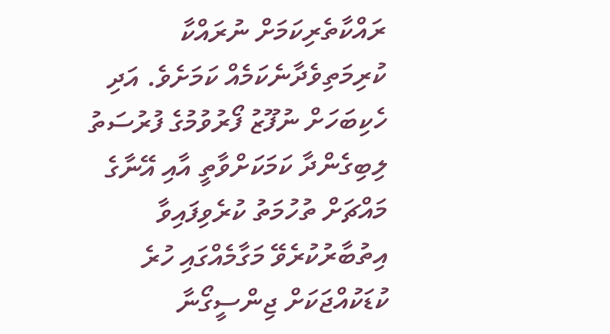ރައްކާތެރިކަމަށް ނުރައްކާ ކުރިމަތިވެދާނެކަމެއް ކަމަށެވެ. އަދި ހެކިބަހަށް ނުފޫޒު ފޯރުވުމުގެ ފުރުސަތު ލިބިގެންދާ ކަމަކަށްވާތީ އާއި އޭނާގެ މައްޗަށް ތުހުމަތު ކުރެވިފައިވާ އިތުބާރުކުރެވޭ މަގާމެއްގައި ހުރެ ކުޑަކުއްޖަކަށް ޖިންސީގޯނާ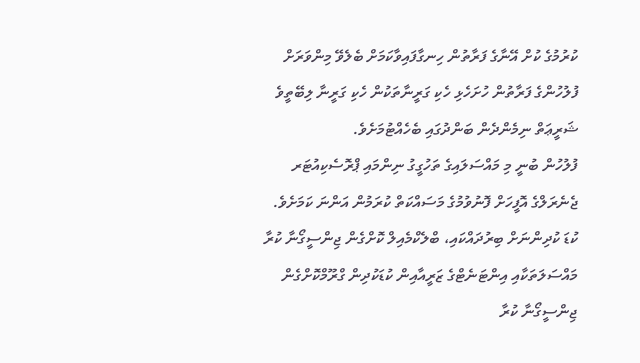ކުރުމުގެ ކުށް އޭނާގެ ފަރާތުން ހިނގާފައިވާކަމަށް ބެލެވޭ މިންވަރަށް ފުލުހުންގެ ފަރާތުން ހުށަހެޅި ހެކި ގަރީނާތަކުން ހެކި ގަރީނާ ލިބޭތީވެ ޝަރީޢަތް ނިމެންދެން ބަންދުގައި ބެހެއްޓުމަށެވެ.
ފުލުހުން ބުނީ މި މައްސަލައިގެ ތަހުގީގު ނިންމައި ޕްރޮސެކިއުޓަރ ޖެނެރަލްގެ އޮފީހަށް ފޮނުވުމުގެ މަސައްކަތް ކުރަމުން އަންނަ ކަމަށެވެ.
ކުޑަ ކުދިންނަށް ބިރުދައްކައި، ބްލެކްމެއިލް ކޮށްގެން ޖިންސީގޯނާ ކުރާ މައްސަލަތަކާއި އިންޓަނެޓްގެ ޒަރީއާއިން ކުޑަކުދިން ގްރޫމްކޮށްގެން ޖިންސީގޯނާ ކުރާ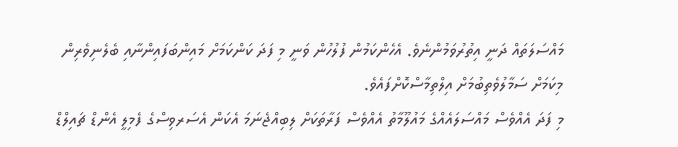މައްސަލަތައް ދަނީ އިތުރުވަމުންނެވެ. އެހެންކަމުން ފުލުހުން ވަނީ މި ފަދަ ކަންކަމަށް މައިންބަފައިންނާއި ބެލެނިވެރިން މިކަމަށް ސަމާލުވެތިބުމަށް އިލްތިމާސްކޮށްފައެވެ.
މި ފަދަ އެއްވެސް މައްސަލައެއްގެ މައުލޫމާތު އެއްވެސް ފަރާތަކަށް ލިބިއްޖެނަމަ އެކަން އެސަރވިސްގެ ފެމިލީ އެންޑް ޗައިލްޑް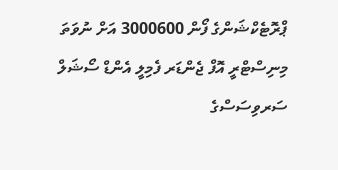ޕްރޮޓެކްޝަންގެ ފޯން 3000600 އަށް ނުވަތަ މިނިސްޓްރީ އޮފް ޖެންޑަރ ފެމިލީ އެންޑް ސޯޝަލް ސަރވިސަސްގެ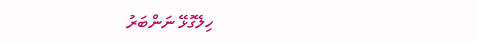ހިލޭގުޅޭ ނަންބަރު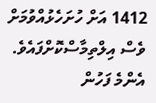1412 އަށް ހުށަހެޅުއްވުމަށް ވެސް އިލްތިމާސްކޮށްފައެވެ.
އެންމެ ފަހުން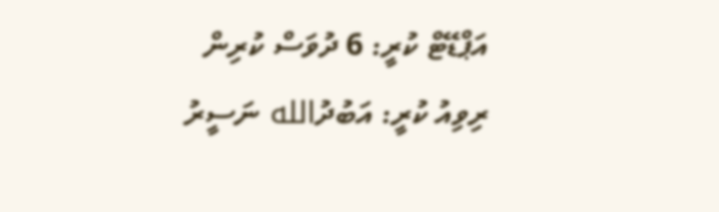އަޕްޑޭޓް ކުރީ: 6 ދުވަސް ކުރިން
ރިވިއު ކުރީ: އަބުދުالله ނަސީރު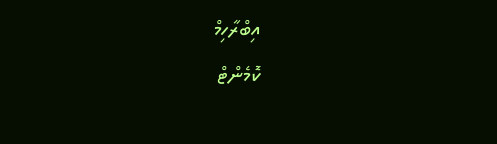އިބްރާހިމް
ކޮމެންޓް